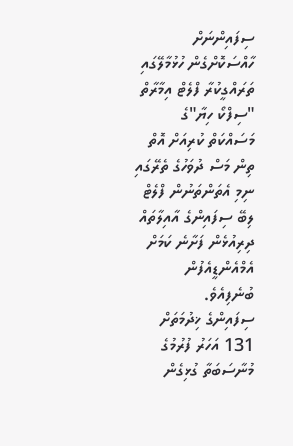ސިފައިންނަށް ހާއްސަކޮށްގެން ހުޅުމާލޭގައި ތަރައްގީކުރާ ފްލެޓް އިމާރާތް "ސިފްކޯ ހިޔާ"ގެ މަސައްކަތް ކުރިއަށް އޮތް ތިން މަސް ދުވަހުގެ ތެރޭގައި ނިމި އެތަންތަނުން ފްލެޓް ލިބޭ ސިފައިންގެ އާއިލާތައް ދިރިއުޅެން ފަށާނެ ކަމަށް އެމްއެންޑީއެފުން ބުނެފިއެވެ.
ސިފައިންގެ ޚިދުމަތަށް 131 އަހަރު ފުރުމުގެ މުނާސަބަތާ ގުޅިގެން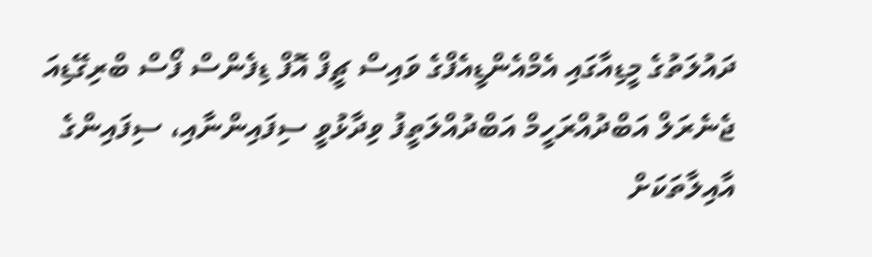ދައުލަތުގެ މީޑިއާގައި އެމްއެންޑީއެފްގެ ވައިސް ޗީފް އޮފް ޑިފެންސް ފޯސް ބްރިގޭޑިއަ ޖެނެރަލް އަބްދުއްރަހީމް އަބްދުއްލަތީފު ވިދާޅުވީ ސިފައިންނާއި، ސިފައިންގެ އާއިލާތަކަށް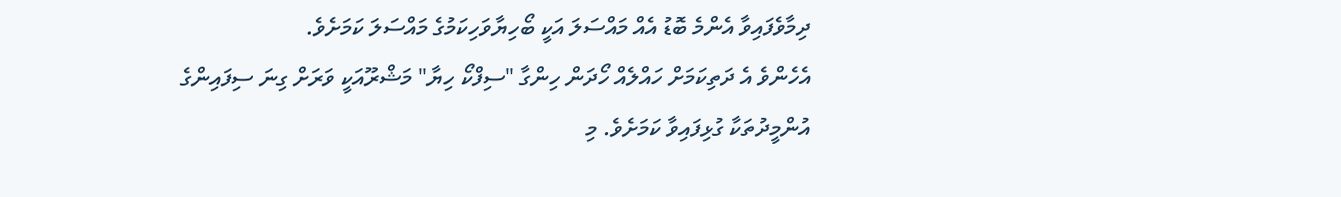ދިމާވެފައިވާ އެންމެ ބޮޑު އެއް މައްސަލަ އަކީ ބޯހިޔާވަހިކަމުގެ މައްސަލަ ކަމަށެވެ.
އެހެންވެ އެ ދަތިކަމަށް ހައްލެއް ހޯދަން ހިންގާ "ސިފްކޯ ހިޔާ" މަޝްރޫއަކީ ވަރަށް ގިނަ ސިފައިންގެ އުންމީދުތަކާ ގުޅިފައިވާ ކަމަށެވެ. މި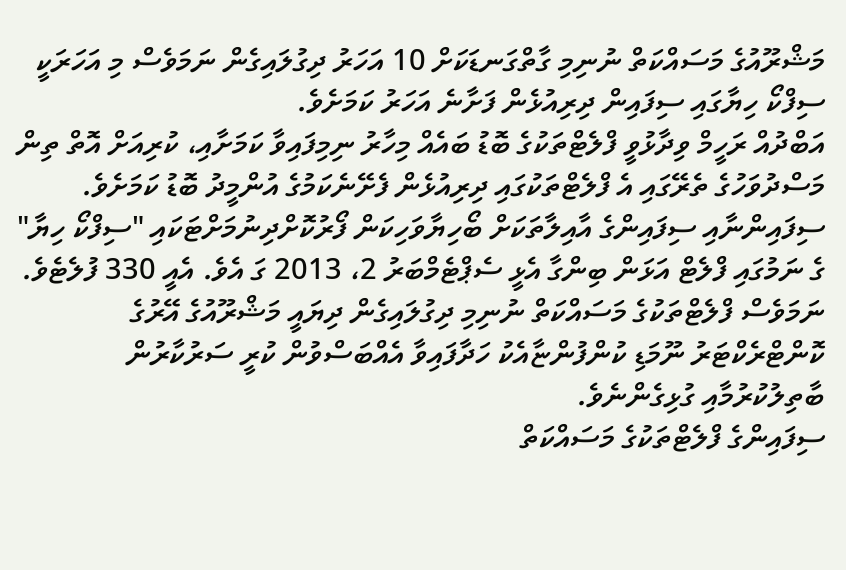މަޝްރޫއުގެ މަސައްކަތް ނުނިމި ގާތްގަނޑަކަށް 10 އަހަރު ދިގުލައިގެން ނަމަވެސް މި އަހަރަކީ ސިފްކޯ ހިޔާގައި ސިފައިން ދިރިއުޅެން ފަށާނެ އަހަރު ކަމަށެވެ.
އަބްދުއް ރަހީމް ވިދާޅުވީ ފްލެޓްތަކުގެ ބޮޑު ބައެއް މިހާރު ނިމިފައިވާ ކަމަށާއި، ކުރިއަށް އޮތް ތިން މަސްދުވަހުގެ ތެރޭގައި އެ ފްލެޓްތަކުގައި ދިރިއުޅެން ފެށޭނެކަމުގެ އުންމީދު ބޮޑު ކަމަށެވެ.
ސިފައިންނާއި ސިފައިންގެ އާއިލާތަކަށް ބޯހިޔާވަހިކަން ފޯރުކޮށްދިނުމަށްޓަކައި "ސިފްކޯ ހިޔާ" ގެ ނަމުގައި ފްލެޓް އަޅަން ބިންގާ އެޅީ ސެޕްޓެމްބަރު 2، 2013 ގަ އެވެ. އެއީ 330 ފުލެޓެވެ.
ނަމަވެސް ފްލެޓްތަކުގެ މަސައްކަތް ނުނިމި ދިގުލައިގެން ދިޔައީ މަޝްރޫއުގެ އޭރުގެ ކޮންޓްރެކްޓަރު ނޫމަޑި ކުންފުންޏާއެކު ހަދާފައިވާ އެއްބަސްވުން ކުރީ ސަރުކާރުން ބާތިލުކުރުމާއި ގުޅިގެންނެވެ.
ސިފައިންގެ ފްލެޓްތަކުގެ މަސައްކަތް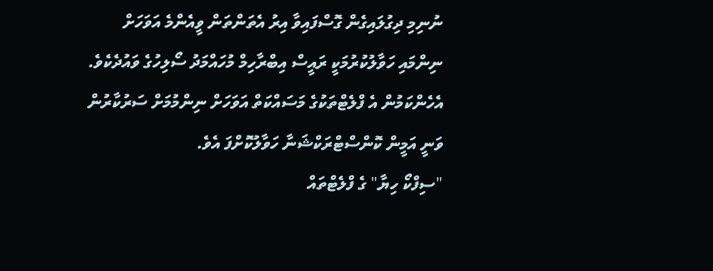ނުނިމި ދިގުލައިގެން ގޮސްފައިވާ އިރު އެތަންތަން ވީއެންމެ އަވަހަށް ނިންމައި ހަވާލުކުރުމަކީ ރައީސް އިބްރާހިމް މުހައްމަދު ސޯލިހުގެ ވައުދެކެވެ. އެހެންކަމުން އެ ފްލެޓްތަކުގެ މަސައްކަތް އަވަހަށް ނިންމުމަށް ސަރުކާރުން ވަނީ އަމީން ކޮންސްޓްރަކްޝަނާ ހަވާލުކޮށްފަ އެވެ.
"ސިފްކޯ ހިޔާ" ގެ ފްލެޓްތައް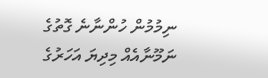ނިމުމުން ހުންނާނެ ގޮތުގެ ނަމޫނާއެއް މިދިޔަ އަހަރުގެ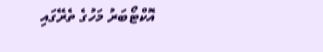އޮކްޓޯބަރު މަހުގެ ތެރޭގައި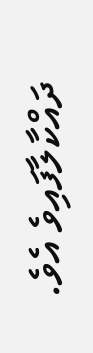ދައްކާލާފައިވެ އެވެ.